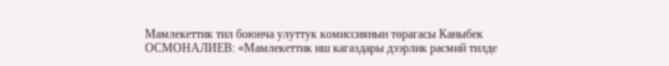Мамлекеттик тил боюнча улуттук комиссиянын төрагасы Каныбек ОСМОНАЛИЕВ: «Мамлекеттик иш кагаздары дээрлик расмий тилде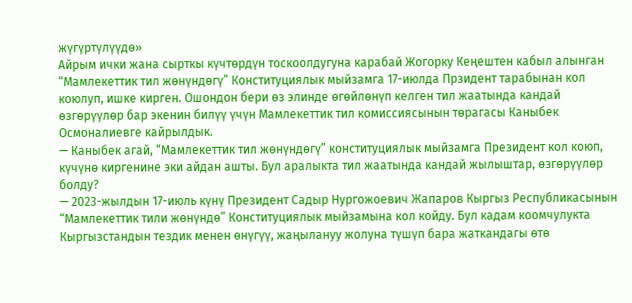жүгүртүлүүдө»
Айрым ички жана сырткы күчтөрдүн тоскоолдугуна карабай Жогорку Кеңештен кабыл алынган “Мамлекеттик тил жөнүндөгү” Конституциялык мыйзамга 17-июлда Прзидент тарабынан кол коюлуп, ишке кирген. Ошондон бери өз элинде өгөйлөнүп келген тил жаатында кандай өзгөрүүлөр бар экенин билүү үчүн Мамлекеттик тил комиссиясынын төрагасы Каныбек Осмоналиевге кайрылдык.
— Каныбек агай, “Мамлекеттик тил жөнүндөгү” конституциялык мыйзамга Президент кол коюп, күчүнө киргенине эки айдан ашты. Бул аралыкта тил жаатында кандай жылыштар, өзгөрүүлөр болду?
— 2023-жылдын 17-июль күнү Президент Садыр Нургожоевич Жапаров Кыргыз Республикасынын “Мамлекеттик тили жөнүндө” Конституциялык мыйзамына кол койду. Бул кадам коомчулукта Кыргызстандын тездик менен өнүгүү, жаңылануу жолуна түшүп бара жаткандагы өтө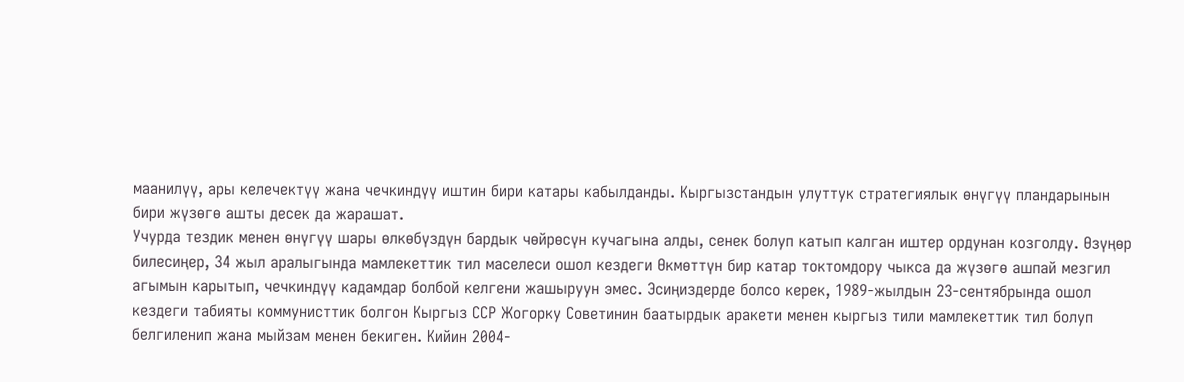маанилүү, ары келечектүү жана чечкиндүү иштин бири катары кабылданды. Кыргызстандын улуттук стратегиялык өнүгүү пландарынын бири жүзөгө ашты десек да жарашат.
Учурда тездик менен өнүгүү шары өлкөбүздүн бардык чөйрөсүн кучагына алды, сенек болуп катып калган иштер ордунан козголду. Өзүңөр билесиңер, 34 жыл аралыгында мамлекеттик тил маселеси ошол кездеги Өкмөттүн бир катар токтомдору чыкса да жүзөгө ашпай мезгил агымын карытып, чечкиндүү кадамдар болбой келгени жашыруун эмес. Эсиңиздерде болсо керек, 1989-жылдын 23-сентябрында ошол кездеги табияты коммунисттик болгон Кыргыз ССР Жогорку Советинин баатырдык аракети менен кыргыз тили мамлекеттик тил болуп белгиленип жана мыйзам менен бекиген. Кийин 2004-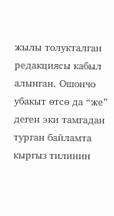жылы толукталган редакциясы кабыл алынган. Ошончо убакыт өтсө да “же” деген эки тамгадан турган байламта кыргыз тилинин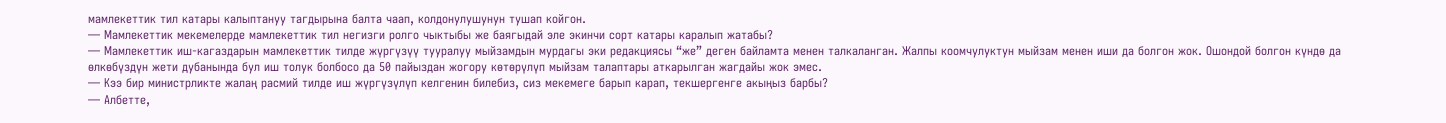мамлекеттик тил катары калыптануу тагдырына балта чаап, колдонулушунун тушап койгон.
— Мамлекеттик мекемелерде мамлекеттик тил негизги ролго чыктыбы же баягыдай эле экинчи сорт катары каралып жатабы?
— Мамлекеттик иш-кагаздарын мамлекеттик тилде жүргүзүү тууралуу мыйзамдын мурдагы эки редакциясы “же” деген байламта менен талкаланган. Жалпы коомчулуктун мыйзам менен иши да болгон жок. Ошондой болгон күндө да өлкөбүздүн жети дубанында бул иш толук болбосо да 50 пайыздан жогору көтөрүлүп мыйзам талаптары аткарылган жагдайы жок эмес.
— Кээ бир министрликте жалаң расмий тилде иш жүргүзүлүп келгенин билебиз, сиз мекемеге барып карап, текшергенге акыңыз барбы?
— Албетте,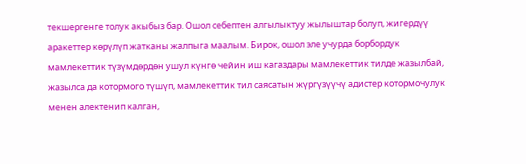текшергенге толук акыбыз бар. Ошол себептен алгылыктуу жылыштар болуп, жигердүү аракеттер көрүлүп жатканы жалпыга маалым. Бирок, ошол эле учурда борбордук мамлекеттик түзүмдөрдөн ушул күнгө чейин иш кагаздары мамлекеттик тилде жазылбай, жазылса да котормого түшүп, мамлекеттик тил саясатын жүргүзүүчү адистер котормочулук менен алектенип калган,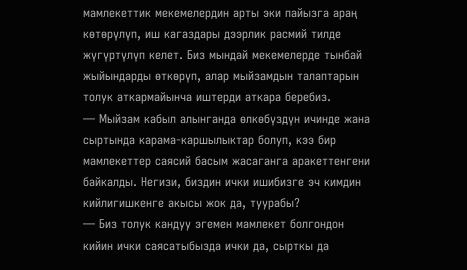мамлекеттик мекемелердин арты эки пайызга араң көтөрүлүп, иш кагаздары дээрлик расмий тилде жүгүртүлүп келет. Биз мындай мекемелерде тынбай жыйындарды өткөрүп, алар мыйзамдын талаптарын толук аткармайынча иштерди аткара беребиз.
— Мыйзам кабыл алынганда өлкөбүздүн ичинде жана сыртында карама-каршылыктар болуп, кээ бир мамлекеттер саясий басым жасаганга аракеттенгени байкалды. Негизи, биздин ички ишибизге эч кимдин кийлигишкенге акысы жок да, туурабы?
— Биз толук кандуу эгемен мамлекет болгондон кийин ички саясатыбызда ички да, сырткы да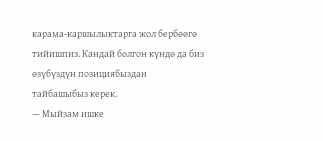карама-каршылыктарга жол бербөөгө тийишпиз. Кандай болгон күндө да биз өзүбүздүн позициябыздан тайбашыбыз керек.
— Мыйзам ишке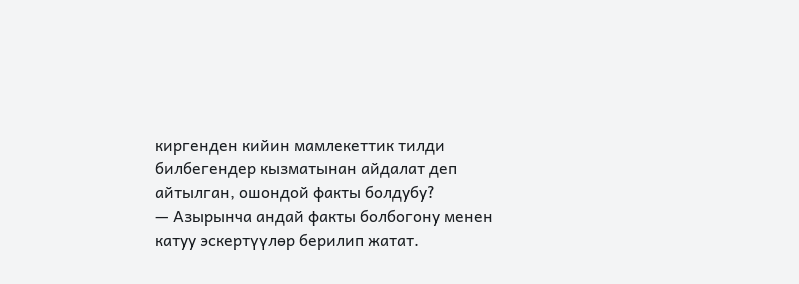киргенден кийин мамлекеттик тилди билбегендер кызматынан айдалат деп айтылган, ошондой факты болдубу?
— Азырынча андай факты болбогону менен катуу эскертүүлөр берилип жатат.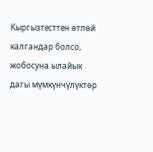Кыргызтесттен өтпөй калгандар болсо, жобосуна ылайык дагы мүмкүнчүлүктөр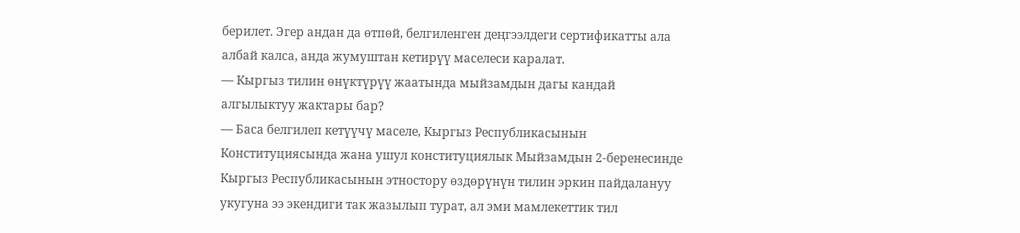берилет. Эгер андан да өтпөй, белгиленген деңгээлдеги сертификатты ала албай калса, анда жумуштан кетирүү маселеси каралат.
— Кыргыз тилин өнүктүрүү жаатында мыйзамдын дагы кандай алгылыктуу жактары бар?
— Баса белгилеп кетүүчү маселе, Кыргыз Республикасынын Конституциясында жана ушул конституциялык Мыйзамдын 2-беренесинде Кыргыз Республикасынын этностору өздөрүнүн тилин эркин пайдалануу укугуна ээ экендиги так жазылып турат, ал эми мамлекеттик тил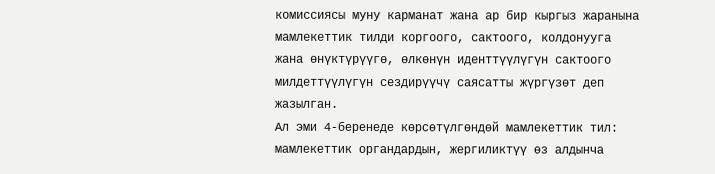комиссиясы муну карманат жана ар бир кыргыз жаранына мамлекеттик тилди коргоого, сактоого, колдонууга жана өнүктүрүүгө, өлкөнүн иденттүүлүгүн сактоого милдеттүүлүгүн сездирүүчү саясатты жүргүзөт деп жазылган.
Ал эми 4-беренеде көрсөтүлгөндөй мамлекеттик тил: мамлекеттик органдардын, жергиликтүү өз алдынча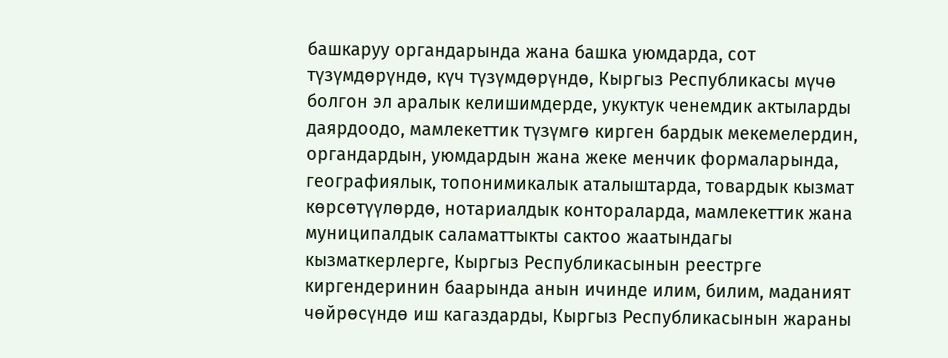башкаруу органдарында жана башка уюмдарда, сот түзүмдөрүндө, күч түзүмдөрүндө, Кыргыз Республикасы мүчө болгон эл аралык келишимдерде, укуктук ченемдик актыларды даярдоодо, мамлекеттик түзүмгө кирген бардык мекемелердин, органдардын, уюмдардын жана жеке менчик формаларында, географиялык, топонимикалык аталыштарда, товардык кызмат көрсөтүүлөрдө, нотариалдык контораларда, мамлекеттик жана муниципалдык саламаттыкты сактоо жаатындагы кызматкерлерге, Кыргыз Республикасынын реестрге киргендеринин баарында анын ичинде илим, билим, маданият чөйрөсүндө иш кагаздарды, Кыргыз Республикасынын жараны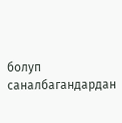болуп саналбагандардан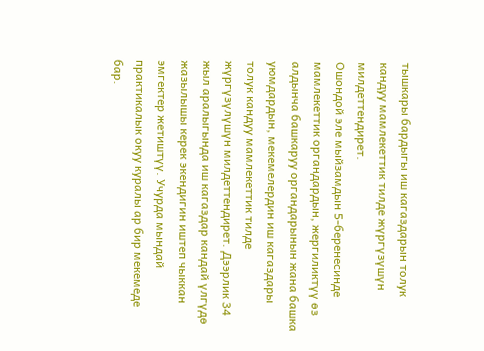тышкары бардыгы иш кагаздарын толук кандуу мамлекеттик тилде жүргүзүшүн милдеттендирет.
Ошондой эле мыйзамдын 5-беренесинде мамлекеттик органдардын, жергиликтүү өз алдынча башкаруу органдарынын жана башка уюмдардын, мекемелердин иш кагаздары толук кандуу мамлекеттик тилде жүргүзүлүшүн милдеттендирет. Дээрлик 34 жыл аралыгында иш кагаздар кандай үлгүдө жазылышы керек экендигин иштеп чыккан эмгектер жетиштүү. Учурда мындай практикалык окуу куралы ар бир мекемеде бар.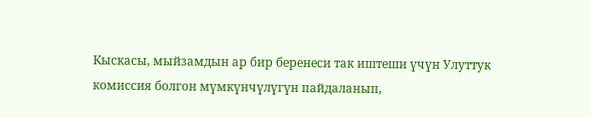Кыскасы, мыйзамдын ар бир беренеси так иштеши үчүн Улуттук комиссия болгон мүмкүнчүлүгүн пайдаланып,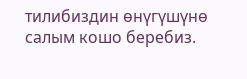тилибиздин өнүгүшүнө салым кошо беребиз.